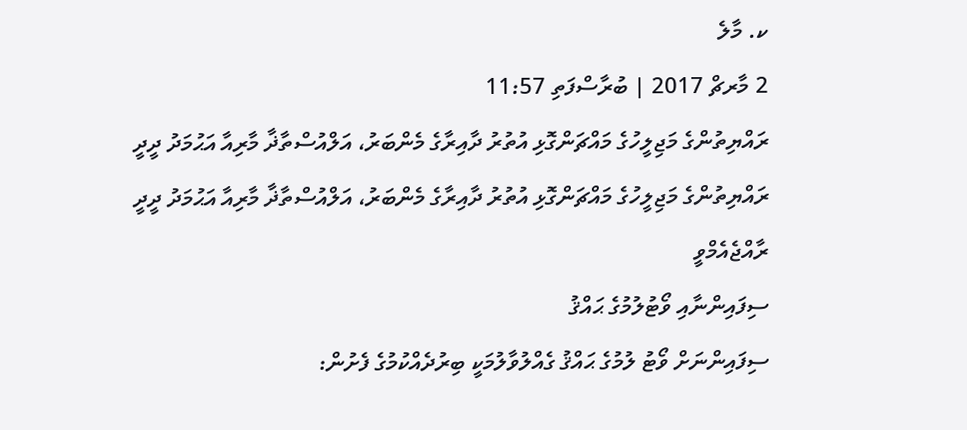ކ. މާލެ
2 މާރޗް 2017 | ބުރާސްފަތި 11:57
ރައްޔިތުންގެ މަޖިލީހުގެ މައްޗަންގޮޅި އުތުރު ދާއިރާގެ މެންބަރު، އަލްއުސްތާޛާ މާރިއާ އަޙުމަދު ދީދީ
ރައްޔިތުންގެ މަޖިލީހުގެ މައްޗަންގޮޅި އުތުރު ދާއިރާގެ މެންބަރު، އަލްއުސްތާޛާ މާރިއާ އަޙުމަދު ދީދީ
ރާއްޖެއެމްވީ
ސިފައިންނާއި ވޯޓުލުމުގެ ޙައްޤު
ސިފައިންނަށް ވޯޓު ލުމުގެ ޙައްޤު ގެއްލުވާލުމަކީ ބިރުދެއްކުމުގެ ފެށުން: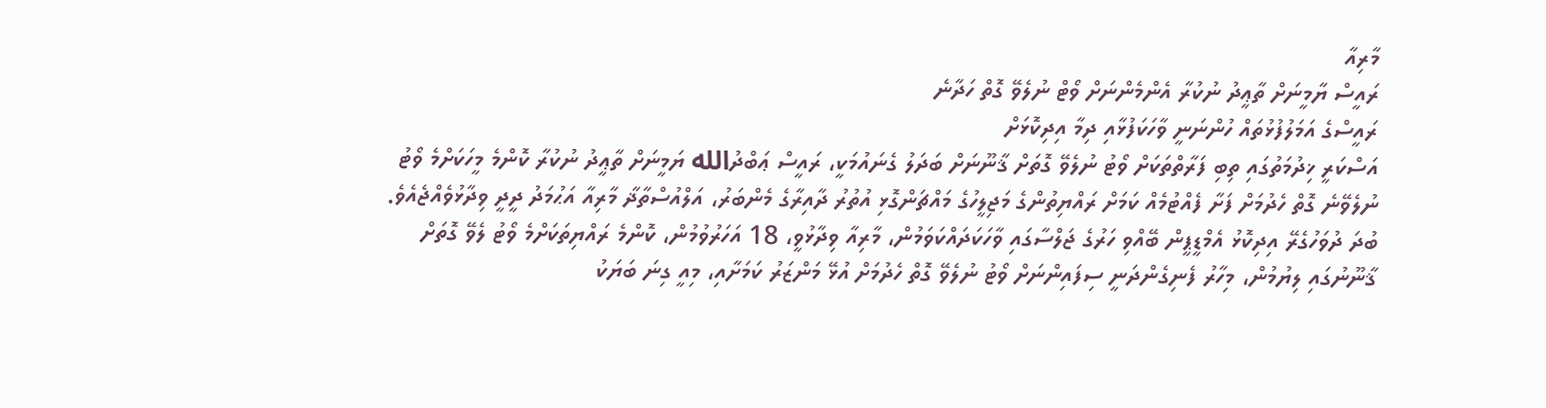މާރިއާ
ރައީސް ޔާމީނަށް ތާޢީދު ނުކުރާ އެންމެންނަށް ވޯޓް ނުލެވޭ ގޮތް ހަދާނެ
ރައީސްގެ އަމަލުފުޅުތައް ހުންނަނީ ވާހަކަފުޅާއި ދިމާ އިދިކޮޅަށް
އަސްކަރީ ޚިދުމަތުގައި ތިބި ފަރާތްތަކަށް ވޯޓު ނުލެވޭ ގޮތަށް ޤާނޫނަށް ބަދަލު ގެނައުމަކީ، ރައީސް ޢަބްދުالله ޔަމީނަށް ތާޢީދު ނުކުރާ ކޮންމެ މީހަކަށްމެ ވޯޓު ނުލެވޭނެ ގޮތް ހެދުމަށް ފަށާ ފެއްޓުމެއް ކަމަށް ރައްޔިތުންގެ މަޖިލީހުގެ މައްޗަންގޮޅި އުތުރު ދާއިރާގެ މެންބަރު، އަލްއުސްތާޛާ މާރިއާ އަޙުމަދު ދީދީ ވިދާޅުވެއްޖެއެވެ.
ބުދަ ދުވަހުގެރޭ އިދިކޮޅު އެމްޑީޕީން ބޭއްވި ހަރުގެ ޖަލްސާގައި ވާހަކަދައްކަވަމުން، މާރިއާ ވިދާޅުވީ، 18 އަހަރުވުމުން، ކޮންމެ ރައްޔިތަކަށްމެ ވޯޓު ލެވޭ ގޮތަށް ޤާނޫނުގައި ލިޔުމުން، މިހާރު ފެނިގެންދަނީ ސިފައިންނަށް ވޯޓު ނުލެވޭ ގޮތް ހެދުމަށް އުޅޭ މަންޒަރު ކަމަށާއި، މިއީ ގިނަ ބަޔަކު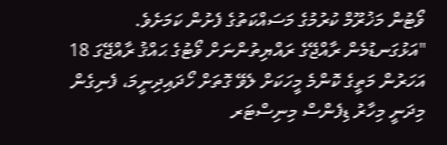ވޯޓުން މަޚުރޫމް ކުރުމުގެ މަސައްކަތުގެ ފެށުން ކަމަށެވެ.
"އަޅުގަނޑުމެން ރާއްޖޭގެ ރައްޔިތުންނަށް ވޯޓުގެ ޙައްޤު ރާއްޖޭގަ 18 އަހަރުން މަތީގެ ކޮންމެ މީހަކަށް ލެވޭ ގޮތަށް ހޯދައިދިނީމަ، ފެނިގެން މިދަނީ މިހާރު ޑިފެންސް މިނިސްޓަރ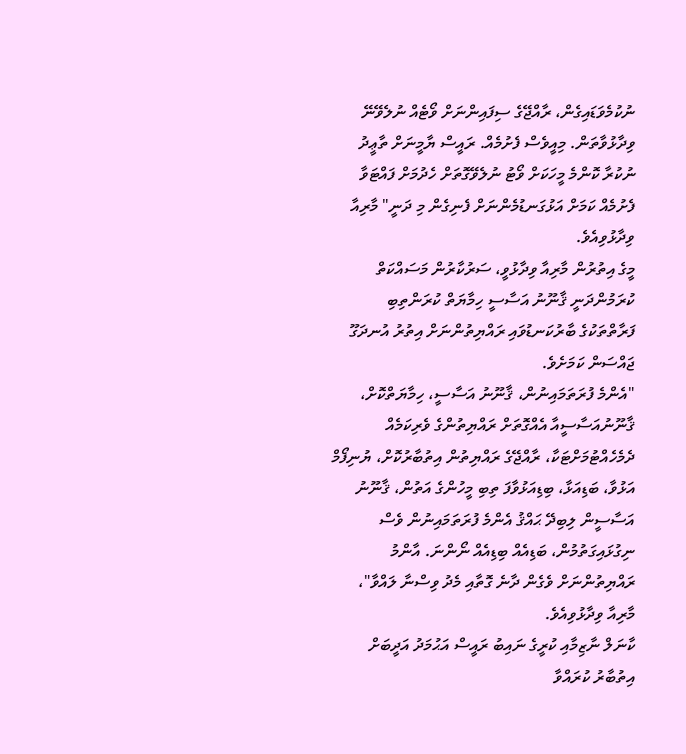ނުކުމެވަޑައިގެން، ރާއްޖޭގެ ސިފައިންނަށް ވޯޓެއް ނުލެވޭނޭ ވިދާޅުވާތަން. މިއީވެސް ފެށުމެއް. ރައީސް ޔާމީނަށް ތާޢީދު ނުކުރާ ކޮންމެ މީހަކަށް ވޯޓު ނުލެވޭގޮތަށް ހެދުމަށް ފައްޓަވާ ފެށުމެއް ކަމަށް އަޅުގަނޑުމެންނަށް ފެނިގެން މި ދަނީ" މާރިއާ ވިދާޅުވިއެވެ.
މީގެ އިތުރުން މާރިއާ ވިދާޅުވީ، ސަރުކާރުން މަސައްކަތް ކުރަމުންދަނީ ޤާނޫނު އަސާސީ ހިމާޔަތް ކުރަންތިބި ފަރާތްތަކުގެ ބާރުކަނޑުވައި ރައްޔިތުންނަށް އިތުރު އުނދަގޫ ޖައްސަން ކަމަށެވެ.
"އެންމެ ފުރަތަމައިނުން، ޤާނޫނު އަސާސީ، ހިމާޔަތްކޮށް، ޤާނޫނުއަސާސީއާ އެއްގޮތަށް ރައްޔިތުންގެ ވެރިކަމެއް ދެމެހެއްޓުމަށްޓަކާ، ރާއްޖޭގެ ރައްޔިތުން އިތުބާރުކޮށް، ޔުނިފޯމް އަޅުވާ، ބަޑިއަޅާ، ބިޑިއަޅުވާފަ ތިބި މީހުންގެ އަތުން، ޤާނޫނު އަސާސީން ލިބިދޭ ޙައްޤު އެންމެ ފުރަތަމައިނުން ވެސް ނިގުޅައިގަތުމުން، ބަޑިއެއް ބިޑިއެއް ނޯންނަ. އާންމު ރައްޔިތުންނަށް ވެގެން ދާނެ ގޮތާއި މެދު ވިސްނާ ލައްވާ"، މާރިއާ ވިދާޅުވިއެވެ.
ކާނަލް ނާޒިމާއި ކުރީގެ ނައިބު ރައީސް އަޙުމަދު އަދީބަށް އިތުބާރު ކުރައްވާ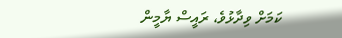ކަމަށް ވިދާޅުވެ، ރައީސް ޔާމީން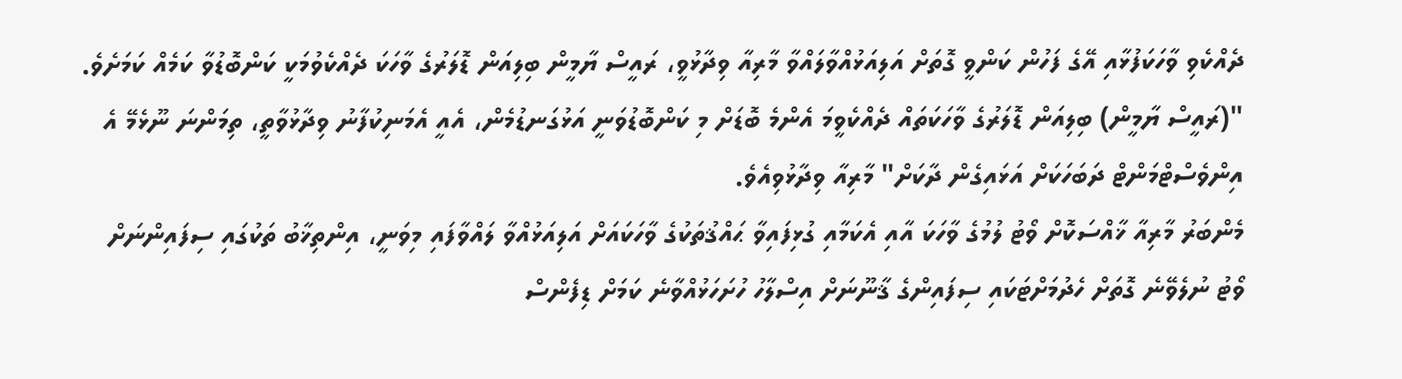ދެއްކެވި ވާހަކަފުޅާއި އޭގެ ފަހުން ކަންވީ ގޮތަށް އަލިއަޅުއްވާލައްވާ މާރިއާ ވިދާޅުވީ، ރައީސް ޔާމީން ބިލިއަން ޑޮލަރުގެ ވާހަކަ ދެއްކެވުމަކީ ކަންބޮޑުވާ ކަމެއް ކަމަށެވެ.
"(ރައީސް ޔާމީން) ބިލިއަން ޑޮލަރުގެ ވާހަކަތައް ދެއްކެވީމަ އެންމެ ބޮޑަށް މި ކަންބޮޑުވަނީ އަޅުގަނޑުމެން، އެއީ އެމަނިކުފާނު ވިދާޅުވާތީ، ތިމަންނަ ނޫޅެމޭ އެ އިންވެސްޓްމަންޓް ދަބަހަކަށް އަޅައިގެން ދާކަށް" މާރިއާ ވިދާޅުވިއެވެ.
މެންބަރު މާރިއާ ޚާއްސަކޮށް ވޯޓު ލުމުގެ ވާހަކަ އާއި އެކަމާއި ގުޅިފައިވާ ޙައްޤުތަކުގެ ވާހަކައަށް އަލިއަޅުއްވާ ލައްވާފައި މިވަނީ، އިންތިޚާބު ތަކުގައި ސިފައިންނަށް ވޯޓު ނުލެވޭނެ ގޮތަށް ހެދުމަށްޓަކައި ސިފައިންގެ ޤާނޫނަށް އިސްލާހު ހުށަހަޅުއްވާނެ ކަމަށް ޑިފެންސް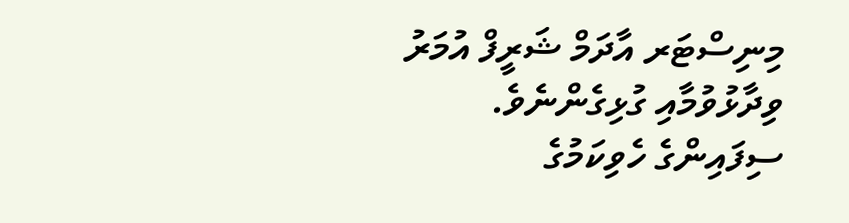މިނިސްޓަރ އާދަމް ޝަރީފް އުމަރު ވިދާޅުވުމާއި ގުޅިގެންނެވެ. ސިފައިންގެ ހެވިކަމުގެ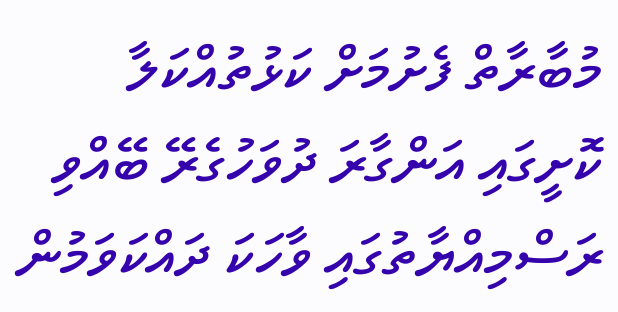މުބާރާތް ފެށުމަށް ކަޅުތުއްކަލާ ކޮށީގައި އަންގާރަ ދުވަހުގެރޭ ބޭއްވި ރަސްމިއްޔާތުގައި ވާހަކަ ދައްކަވަމުން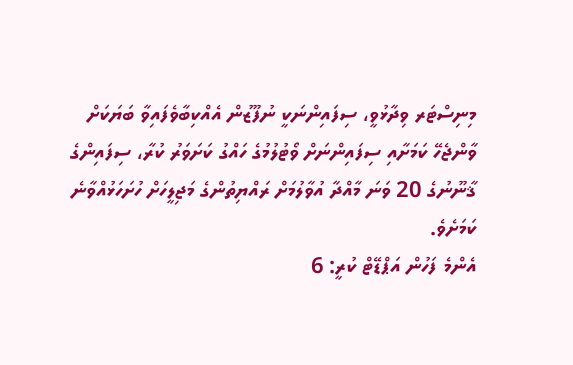މިނިސްޓަރ ވިދާޅުވީ، ސިފައިންނަކީ ނުފޫޒުން އެއްކިބާވެފައިވާ ބަޔަކަށް ވާންޖެހޭ ކަމަށާއި ސިފައިންނަށް ވޯޓުލުމުގެ ހައްގު ކަށަވަރު ކުރާ، ސިފައިންގެ ޤާނޫނުގެ 20 ވަނަ މާއްދާ އުވާލުމަށް ރައްޔިތުންގެ މަޖިލީހަށް ހުށަހަޅުއްވާނެ ކަމަށެވެ.
އެންމެ ފަހުން އަޕްޑޭޓް ކުރީ: 6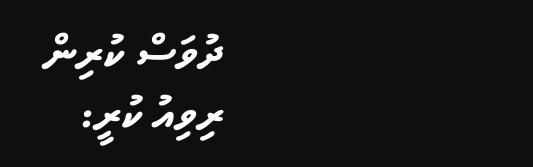ދުވަސް ކުރިން
ރިވިއު ކުރީ: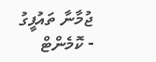ޖުމާނާ ތައުފީގު
- ކޮމެންޓް